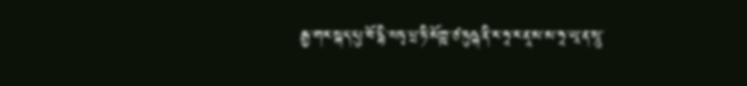རྒྱ་གར་སྐད་དུ།་བོ་དྷི་སཏྭ་པྲ་ཏི་མོཀྵ་ཙ་ཏུཥྐ་ནི་ར་ཧཱ་ར་ནཱ་མ་མ་ཧཱ་ཡཱ་ན་སཱུ་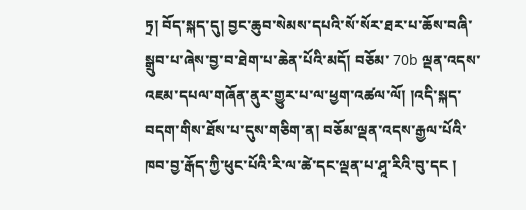ཏྲ། བོད་སྐད་དུ། བྱང་ཆུབ་སེམས་དཔའི་སོ་སོར་ཐར་པ་ཆོས་བཞི་སྒྲུབ་པ་ཞེས་བྱ་བ་ཐེག་པ་ཆེན་པོའི་མདོ། བཅོམ་ 70b ལྡན་འདས་འཇམ་དཔལ་གཞོན་ནུར་གྱུར་པ་ལ་ཕྱག་འཚལ་ལོ། །འདི་སྐད་བདག་གིས་ཐོས་པ་དུས་གཅིག་ན། བཅོམ་ལྡན་འདས་རྒྱལ་པོའི་ཁབ་བྱ་རྒོད་ཀྱི་ཕུང་པོའི་རི་ལ་ཚེ་དང་ལྡན་པ་ཤཱ་རིའི་བུ་དང །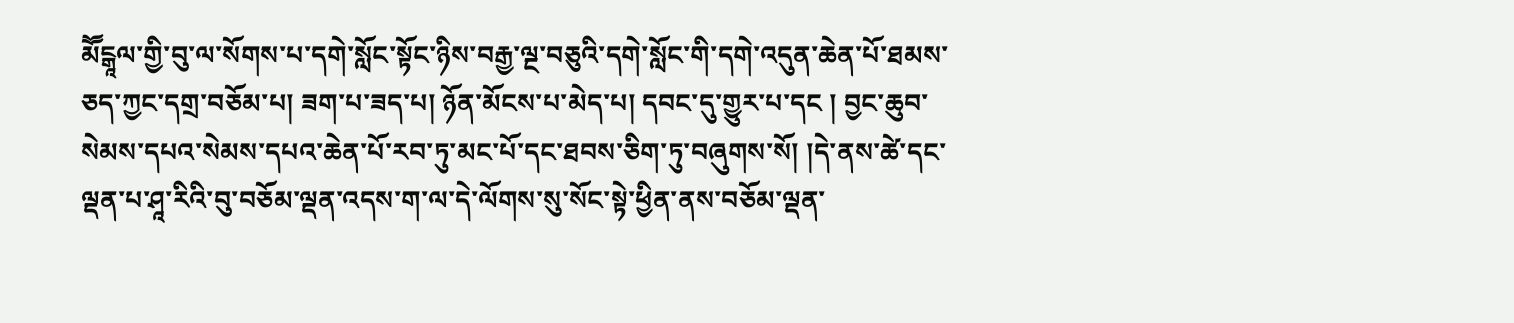མཽངྒཱལ་གྱི་བུ་ལ་སོགས་པ་དགེ་སློང་སྟོང་ཉིས་བརྒྱ་ལྔ་བཅུའི་དགེ་སློང་གི་དགེ་འདུན་ཆེན་པོ་ཐམས་ཅད་ཀྱང་དགྲ་བཅོམ་པ། ཟག་པ་ཟད་པ། ཉོན་མོངས་པ་མེད་པ། དབང་དུ་གྱུར་པ་དང ། བྱང་ཆུབ་སེམས་དཔའ་སེམས་དཔའ་ཆེན་པོ་རབ་ཏུ་མང་པོ་དང་ཐབས་ཅིག་ཏུ་བཞུགས་སོ། །དེ་ནས་ཚེ་དང་ལྡན་པ་ཤཱ་རིའི་བུ་བཅོམ་ལྡན་འདས་ག་ལ་དེ་ལོགས་སུ་སོང་སྟེ་ཕྱིན་ནས་བཅོམ་ལྡན་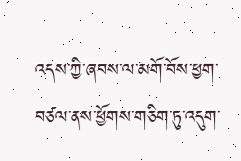འདས་ཀྱི་ཞབས་ལ་མགོ་བོས་ཕྱག་བཙལ་ནས་ཕྱོགས་གཅིག་ཏུ་འདུག་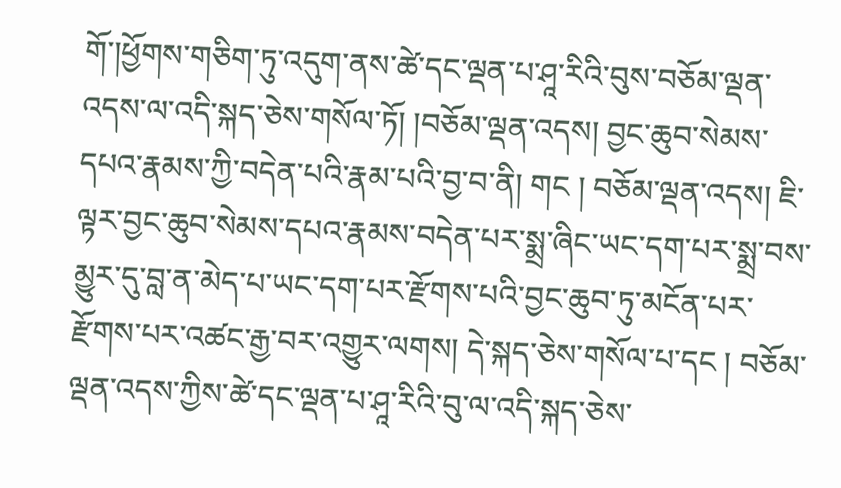གོ་།ཕྱོགས་གཅིག་ཏུ་འདུག་ནས་ཚེ་དང་ལྡན་པ་ཤཱ་རིའི་བུས་བཅོམ་ལྡན་འདས་ལ་འདི་སྐད་ཅེས་གསོལ་ཏོ། །བཅོམ་ལྡན་འདས། བྱང་ཆུབ་སེམས་དཔའ་རྣམས་ཀྱི་བདེན་པའི་རྣམ་པའི་བྱ་བ་ནི། གང ། བཅོམ་ལྡན་འདས། ཇི་ལྟར་བྱང་ཆུབ་སེམས་དཔའ་རྣམས་བདེན་པར་སྨྲ་ཞིང་ཡང་དག་པར་སྨྲ་བས་མྱུར་དུ་བླ་ན་མེད་པ་ཡང་དག་པར་རྫོགས་པའི་བྱང་ཆུབ་ཏུ་མངོན་པར་རྫོགས་པར་འཚང་རྒྱ་བར་འགྱུར་ལགས། དེ་སྐད་ཅེས་གསོལ་པ་དང ། བཅོམ་ལྡན་འདས་ཀྱིས་ཚེ་དང་ལྡན་པ་ཤཱ་རིའི་བུ་ལ་འདི་སྐད་ཅེས་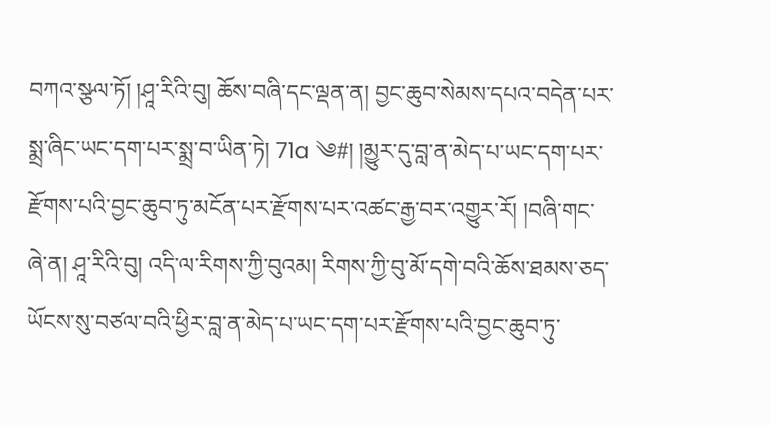བཀའ་སྩལ་ཏོ། །ཤཱ་རིའི་བུ། ཆོས་བཞི་དང་ལྡན་ན། བྱང་ཆུབ་སེམས་དཔའ་བདེན་པར་སྨྲ་ཞིང་ཡང་དག་པར་སྨྲ་བ་ཡིན་ཏེ། 71a ༄#། །མྱུར་དུ་བླ་ན་མེད་པ་ཡང་དག་པར་རྫོགས་པའི་བྱང་ཆུབ་ཏུ་མངོན་པར་རྫོགས་པར་འཚང་རྒྱ་བར་འགྱུར་རོ། །བཞི་གང་ཞེ་ན། ཤཱ་རིའི་བུ། འདི་ལ་རིགས་ཀྱི་བུའམ། རིགས་ཀྱི་བུ་མོ་དགེ་བའི་ཆོས་ཐམས་ཅད་ཡོངས་སུ་བཙལ་བའི་ཕྱིར་བླ་ན་མེད་པ་ཡང་དག་པར་རྫོགས་པའི་བྱང་ཆུབ་ཏུ་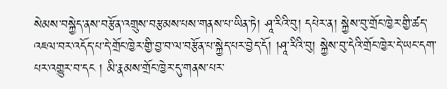སེམས་བསྐྱེད་ནས་བརྩོན་འགྲུས་བརྩམས་པས་གནས་པ་ཡིན་ཏེ། ཤཱ་རིའི་བུ། དཔེར་ན། སྐྱེས་བུ་གྲོང་ཁྱེར་གྱི་ཚད་འཇལ་བར་འདོད་པ་དེ་གྲོང་ཁྱེར་གྱི་བྱ་བ་ལ་བརྩོན་པ་སྐྱེད་པར་བྱེད་དོ། །ཤཱ་རིའི་བུ། སྐྱེས་བུ་དེའི་གྲོང་ཁྱེར་དེ་ཡང་དག་པར་འགྱུར་བ་དང ། མི་རྣམས་གྲོང་ཁྱེར་དུ་གནས་པར་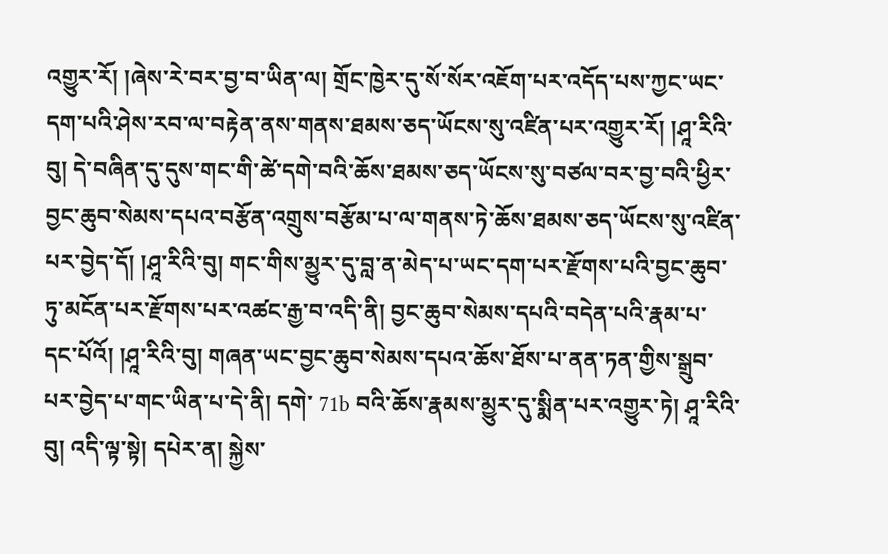འགྱུར་རོ། །ཞེས་རེ་བར་བྱ་བ་ཡིན་ལ། གྲོང་ཁྱེར་དུ་སོ་སོར་འཇོག་པར་འདོད་པས་ཀྱང་ཡང་དག་པའི་ཤེས་རབ་ལ་བརྟེན་ནས་གནས་ཐམས་ཅད་ཡོངས་སུ་འཛིན་པར་འགྱུར་རོ། །ཤཱ་རིའི་བུ། དེ་བཞིན་དུ་དུས་གང་གི་ཚེ་དགེ་བའི་ཆོས་ཐམས་ཅད་ཡོངས་སུ་བཙལ་བར་བྱ་བའི་ཕྱིར་བྱང་ཆུབ་སེམས་དཔའ་བརྩོན་འགྲུས་བརྩོམ་པ་ལ་གནས་ཏེ་ཆོས་ཐམས་ཅད་ཡོངས་སུ་འཛིན་པར་བྱེད་དོ། །ཤཱ་རིའི་བུ། གང་གིས་མྱུར་དུ་བླ་ན་མེད་པ་ཡང་དག་པར་རྫོགས་པའི་བྱང་ཆུབ་ཏུ་མངོན་པར་རྫོགས་པར་འཚང་རྒྱ་བ་འདི་ནི། བྱང་ཆུབ་སེམས་དཔའི་བདེན་པའི་རྣམ་པ་དང་པོའོ། །ཤཱ་རིའི་བུ། གཞན་ཡང་བྱང་ཆུབ་སེམས་དཔའ་ཆོས་ཐོས་པ་ནན་ཏན་གྱིས་སྒྲུབ་པར་བྱེད་པ་གང་ཡིན་པ་དེ་ནི། དགེ་ 71b བའི་ཆོས་རྣམས་མྱུར་དུ་སྨིན་པར་འགྱུར་ཏེ། ཤཱ་རིའི་བུ། འདི་ལྟ་སྟེ། དཔེར་ན། སྐྱེས་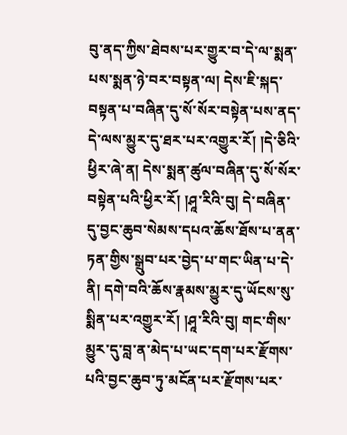བུ་ནད་ཀྱིས་ཐེབས་པར་གྱུར་བ་དེ་ལ་སྨན་པས་སྨན་ཉེ་བར་བསྟན་ལ། དེས་ཇི་སྐད་བསྟན་པ་བཞིན་དུ་སོ་སོར་བསྟེན་པས་ནད་དེ་ལས་མྱུར་དུ་ཐར་པར་འགྱུར་རོ། །དེ་ཅིའི་ཕྱིར་ཞེ་ན། དེས་སྨན་ཚུལ་བཞིན་དུ་སོ་སོར་བསྟེན་པའི་ཕྱིར་རོ། །ཤཱ་རིའི་བུ། དེ་བཞིན་དུ་བྱང་ཆུབ་སེམས་དཔའ་ཆོས་ཐོས་པ་ནན་ཏན་གྱིས་སྒྲུབ་པར་བྱེད་པ་གང་ཡིན་པ་དེ་ནི། དགེ་བའི་ཆོས་རྣམས་མྱུར་དུ་ཡོངས་སུ་སྨིན་པར་འགྱུར་རོ། །ཤཱ་རིའི་བུ། གང་གིས་མྱུར་དུ་བླ་ན་མེད་པ་ཡང་དག་པར་རྫོགས་པའི་བྱང་ཆུབ་ཏུ་མངོན་པར་རྫོགས་པར་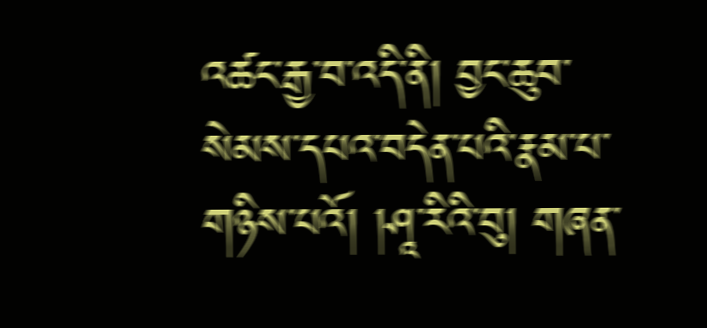འཚང་རྒྱ་བ་འདི་ནི། བྱང་ཆུབ་སེམས་དཔའ་བདེན་པའི་རྣམ་པ་གཉིས་པའོ། །ཤཱ་རིའི་བུ། གཞན་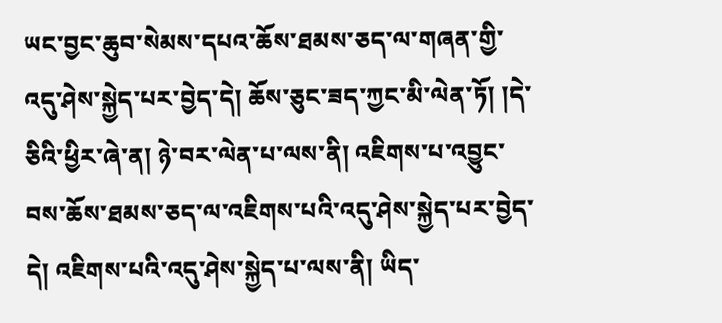ཡང་བྱང་ཆུབ་སེམས་དཔའ་ཆོས་ཐམས་ཅད་ལ་གཞན་གྱི་འདུ་ཤེས་སྐྱེད་པར་བྱེད་དེ། ཆོས་ཅུང་ཟད་ཀྱང་མི་ལེན་ཏོ། །དེ་ཅིའི་ཕྱིར་ཞེ་ན། ཉེ་བར་ལེན་པ་ལས་ནི། འཇིགས་པ་འབྱུང་བས་ཆོས་ཐམས་ཅད་ལ་འཇིགས་པའི་འདུ་ཤེས་སྐྱེད་པར་བྱེད་དེ། འཇིགས་པའི་འདུ་ཤེས་སྐྱེད་པ་ལས་ནི། ཡིད་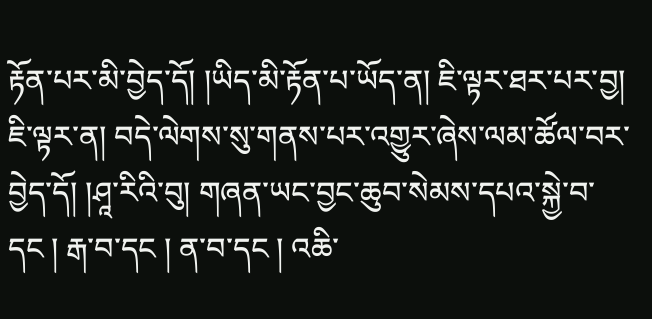རྟོན་པར་མི་བྱེད་དོ། །ཡིད་མི་རྟོན་པ་ཡོད་ན། ཇི་ལྟར་ཐར་པར་བྱ། ཇི་ལྟར་ན། བདེ་ལེགས་སུ་གནས་པར་འགྱུར་ཞེས་ལམ་ཚོལ་བར་བྱེད་དོ། །ཤཱ་རིའི་བུ། གཞན་ཡང་བྱང་ཆུབ་སེམས་དཔའ་སྐྱེ་བ་དང ། རྒ་བ་དང ། ན་བ་དང ། འཆི་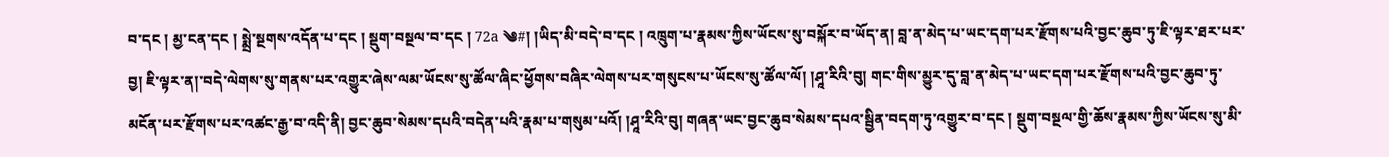བ་དང ། མྱ་ངན་དང ། སྨྲེ་སྔགས་འདོན་པ་དང ། སྡུག་བསྔལ་བ་དང ། 72a ༄#། །ཡིད་མི་བདེ་བ་དང ། འཁྲུག་པ་རྣམས་ཀྱིས་ཡོངས་སུ་བསྐོར་བ་ཡོད་ན། བླ་ན་མེད་པ་ཡང་དག་པར་རྫོགས་པའི་བྱང་ཆུབ་ཏུ་ཇི་ལྟར་ཐར་པར་བྱ། ཇི་ལྟར་ན།་བདེ་ལེགས་སུ་གནས་པར་འགྱུར་ཞེས་ལམ་ཡོངས་སུ་ཚོལ་ཞིང་ཕྱོགས་བཞིར་ལེགས་པར་གསུངས་པ་ཡོངས་སུ་ཚོལ་ལོ། །ཤཱ་རིའི་བུ། གང་གིས་མྱུར་དུ་བླ་ན་མེད་པ་ཡང་དག་པར་རྫོགས་པའི་བྱང་ཆུབ་ཏུ་མངོན་པར་རྫོགས་པར་འཚང་རྒྱ་བ་འདི་ནི། བྱང་ཆུབ་སེམས་དཔའི་བདེན་པའི་རྣམ་པ་གསུམ་པའོ། །ཤཱ་རིའི་བུ། གཞན་ཡང་བྱང་ཆུབ་སེམས་དཔའ་སྦྱིན་བདག་ཏུ་འགྱུར་བ་དང ། སྡུག་བསྔལ་གྱི་ཆོས་རྣམས་ཀྱིས་ཡོངས་སུ་མི་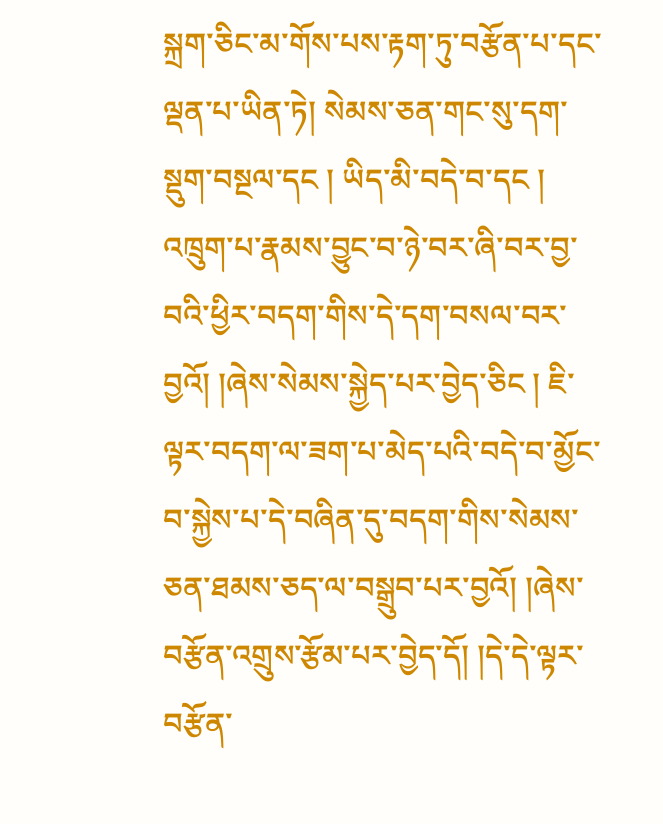སྐྲག་ཅིང་མ་གོས་པས་རྟག་ཏུ་བརྩོན་པ་དང་ལྡན་པ་ཡིན་ཏེ། སེམས་ཅན་གང་སུ་དག་སྡུག་བསྔལ་དང ། ཡིད་མི་བདེ་བ་དང ། འཁྲུག་པ་རྣམས་བྱུང་བ་ཉེ་བར་ཞི་བར་བྱ་བའི་ཕྱིར་བདག་གིས་དེ་དག་བསལ་བར་བྱའོ། །ཞེས་སེམས་སྐྱེད་པར་བྱེད་ཅིང ། ཇི་ལྟར་བདག་ལ་ཟག་པ་མེད་པའི་བདེ་བ་མྱོང་བ་སྐྱེས་པ་དེ་བཞིན་དུ་བདག་གིས་སེམས་ཅན་ཐམས་ཅད་ལ་བསྒྲུབ་པར་བྱའོ། །ཞེས་བརྩོན་འགྲུས་རྩོམ་པར་བྱེད་དོ། །དེ་དེ་ལྟར་བརྩོན་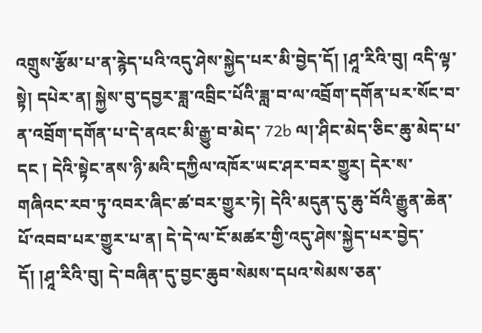འགྲུས་རྩོམ་པ་ན་རྙེད་པའི་འདུ་ཤེས་སྐྱེད་པར་མི་བྱེད་དོ། །ཤཱ་རིའི་བུ། འདི་ལྟ་སྟེ། དཔེར་ན། སྐྱེས་བུ་དབྱར་ཟླ་འབྲིང་པོའི་ཟླ་བ་ལ་འབྲོག་དགོན་པར་སོང་བ་ན་འབྲོག་དགོན་པ་དེ་ནའང་མི་རྒྱུ་བ་མེད་ 72b ལ།་ཤིང་མེད་ཅིང་ཆུ་མེད་པ་དང ། དེའི་སྟེང་ནས་ཉི་མའི་དཀྱིལ་འཁོར་ཡང་ཤར་བར་གྱུར། དེར་ས་གཞིའང་རབ་ཏུ་འབར་ཞིང་ཚ་བར་གྱུར་ཏེ། དེའི་མདུན་དུ་ཆུ་བོའི་རྒྱུན་ཆེན་པོ་འབབ་པར་གྱུར་པ་ན། དེ་དེ་ལ་ངོ་མཚར་གྱི་འདུ་ཤེས་སྐྱེད་པར་བྱེད་དོ། །ཤཱ་རིའི་བུ། དེ་བཞིན་དུ་བྱང་ཆུབ་སེམས་དཔའ་སེམས་ཅན་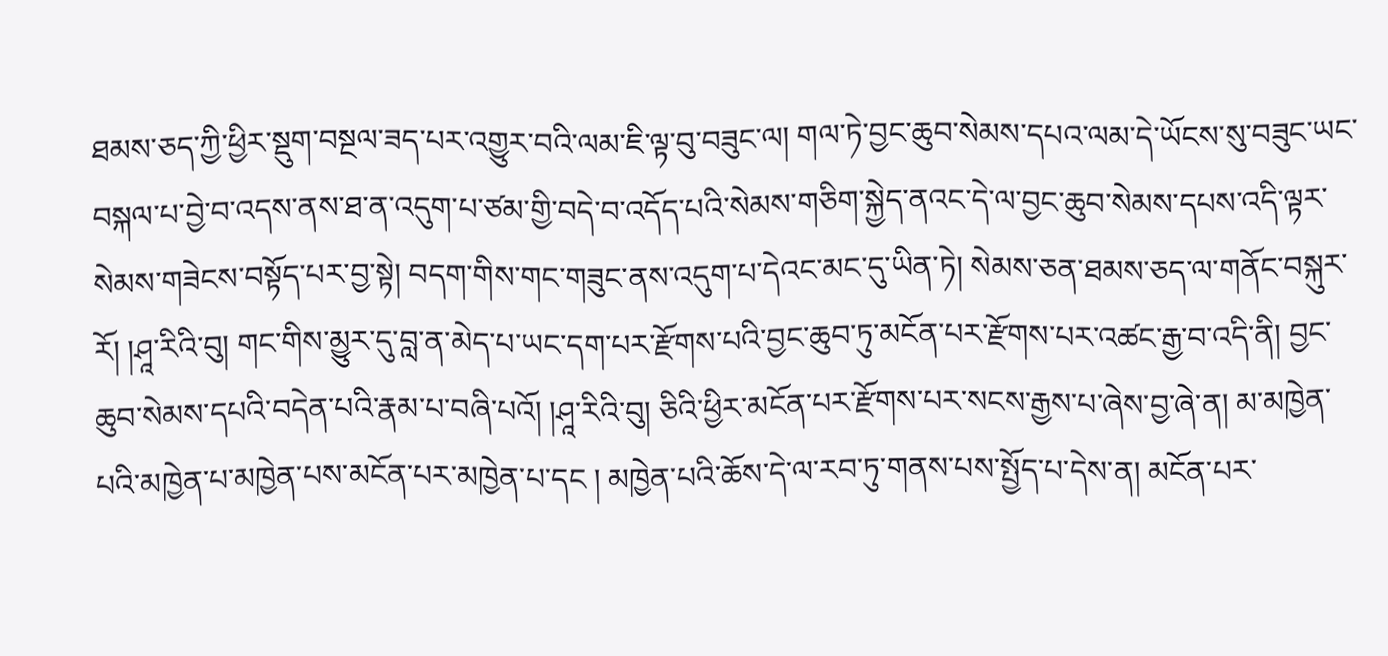ཐམས་ཅད་ཀྱི་ཕྱིར་སྡུག་བསྔལ་ཟད་པར་འགྱུར་བའི་ལམ་ཇི་ལྟ་བུ་བཟུང་ལ། གལ་ཏེ་བྱང་ཆུབ་སེམས་དཔའ་ལམ་དེ་ཡོངས་སུ་བཟུང་ཡང་བསྐལ་པ་བྱེ་བ་འདས་ནས་ཐ་ན་འདུག་པ་ཙམ་གྱི་བདེ་བ་འདོད་པའི་སེམས་གཅིག་སྐྱེད་ནའང་དེ་ལ་བྱང་ཆུབ་སེམས་དཔས་འདི་ལྟར་སེམས་གཟེངས་བསྟོད་པར་བྱ་སྟེ། བདག་གིས་གང་གཟུང་ནས་འདུག་པ་དེའང་མང་དུ་ཡིན་ཏེ། སེམས་ཅན་ཐམས་ཅད་ལ་གནོང་བསྐུར་རོ། །ཤཱ་རིའི་བུ། གང་གིས་མྱུར་དུ་བླ་ན་མེད་པ་ཡང་དག་པར་རྫོགས་པའི་བྱང་ཆུབ་ཏུ་མངོན་པར་རྫོགས་པར་འཚང་རྒྱ་བ་འདི་ནི། བྱང་ཆུབ་སེམས་དཔའི་བདེན་པའི་རྣམ་པ་བཞི་པའོ། །ཤཱ་རིའི་བུ། ཅིའི་ཕྱིར་མངོན་པར་རྫོགས་པར་སངས་རྒྱས་པ་ཞེས་བྱ་ཞེ་ན། མ་མཁྱེན་པའི་མཁྱེན་པ་མཁྱེན་པས་མངོན་པར་མཁྱེན་པ་དང ། མཁྱེན་པའི་ཆོས་དེ་ལ་རབ་ཏུ་གནས་པས་སྤྱོད་པ་དེས་ན། མངོན་པར་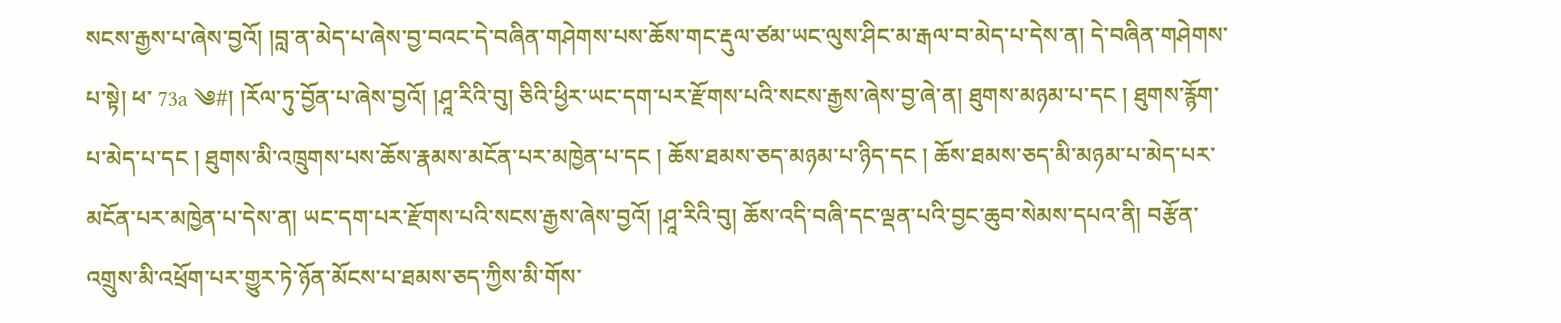སངས་རྒྱས་པ་ཞེས་བྱའོ། །བླ་ན་མེད་པ་ཞེས་བྱ་བའང་དེ་བཞིན་གཤེགས་པས་ཆོས་གང་རྡུལ་ཙམ་ཡང་ལུས་ཤིང་མ་རྒལ་བ་མེད་པ་དེས་ན། དེ་བཞིན་གཤེགས་པ་སྟེ། ཕ་ 73a ༄#། །རོལ་ཏུ་བྱོན་པ་ཞེས་བྱའོ། །ཤཱ་རིའི་བུ། ཅིའི་ཕྱིར་ཡང་དག་པར་རྫོགས་པའི་སངས་རྒྱས་ཞེས་བྱ་ཞེ་ན། ཐུགས་མཉམ་པ་དང ། ཐུགས་རྙོག་པ་མེད་པ་དང ། ཐུགས་མི་འཁྲུགས་པས་ཆོས་རྣམས་མངོན་པར་མཁྱེན་པ་དང ། ཆོས་ཐམས་ཅད་མཉམ་པ་ཉིད་དང ། ཆོས་ཐམས་ཅད་མི་མཉམ་པ་མེད་པར་མངོན་པར་མཁྱེན་པ་དེས་ན། ཡང་དག་པར་རྫོགས་པའི་སངས་རྒྱས་ཞེས་བྱའོ། །ཤཱ་རིའི་བུ། ཆོས་འདི་བཞི་དང་ལྡན་པའི་བྱང་ཆུབ་སེམས་དཔའ་ནི། བརྩོན་འགྲུས་མི་འཕྲོག་པར་གྱུར་ཏེ་ཉོན་མོངས་པ་ཐམས་ཅད་ཀྱིས་མི་གོས་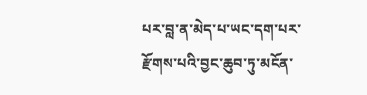པར་བླ་ན་མེད་པ་ཡང་དག་པར་རྫོགས་པའི་བྱང་ཆུབ་ཏུ་མངོན་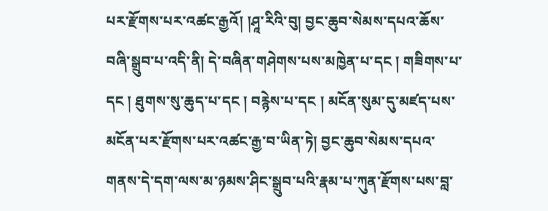པར་རྫོགས་པར་འཚང་རྒྱའོ། །ཤཱ་རིའི་བུ། བྱང་ཆུབ་སེམས་དཔའ་ཆོས་བཞི་སྒྲུབ་པ་འདི་ནི། དེ་བཞིན་གཤེགས་པས་མཁྱེན་པ་དང ། གཟིགས་པ་དང ། ཐུགས་སུ་ཆུད་པ་དང ། བརྙེས་པ་དང ། མངོན་སུམ་དུ་མཛད་པས་མངོན་པར་རྫོགས་པར་འཚང་རྒྱ་བ་ཡིན་ཏེ། བྱང་ཆུབ་སེམས་དཔའ་གནས་དེ་དག་ལས་མ་ཉམས་ཤིང་སྒྲུབ་པའི་རྣམ་པ་ཀུན་རྫོགས་པས་བླ་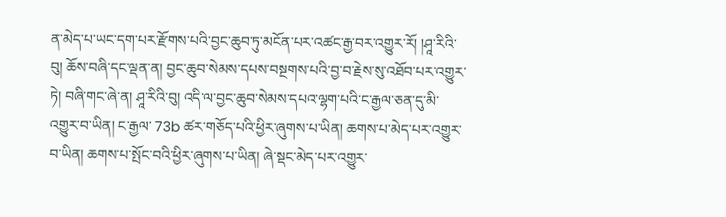ན་མེད་པ་ཡང་དག་པར་རྫོགས་པའི་བྱང་ཆུབ་ཏུ་མངོན་པར་འཚང་རྒྱ་བར་འགྱུར་རོ། །ཤཱ་རིའི་བུ། ཆོས་བཞི་དང་ལྡན་ན། བྱང་ཆུབ་སེམས་དཔས་བསྔགས་པའི་བྱ་བ་རྗེས་སུ་འཐོབ་པར་འགྱུར་ཏེ། བཞི་གང་ཞེ་ན། ཤཱ་རིའི་བུ། འདི་ལ་བྱང་ཆུབ་སེམས་དཔའ་ལྷག་པའི་ང་རྒྱལ་ཅན་དུ་མི་འགྱུར་བ་ཡིན། ང་རྒྱལ་ 73b ཚར་གཅོད་པའི་ཕྱིར་ཞུགས་པ་ཡིན། ཆགས་པ་མེད་པར་འགྱུར་བ་ཡིན། ཆགས་པ་སྤོང་བའི་ཕྱིར་ཞུགས་པ་ཡིན། ཞེ་སྡང་མེད་པར་འགྱུར་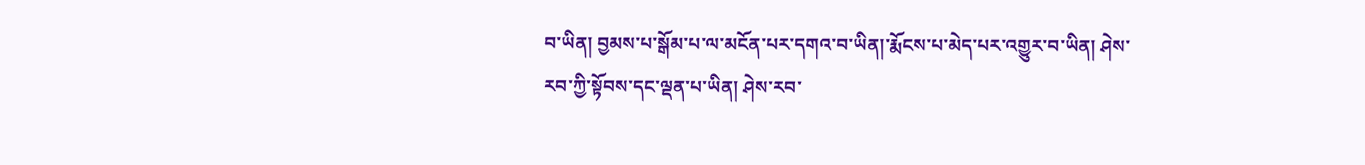བ་ཡིན། བྱམས་པ་སྒོམ་པ་ལ་མངོན་པར་དགའ་བ་ཡིན།་རྨོངས་པ་མེད་པར་འགྱུར་བ་ཡིན། ཤེས་རབ་ཀྱི་སྟོབས་དང་ལྡན་པ་ཡིན། ཤེས་རབ་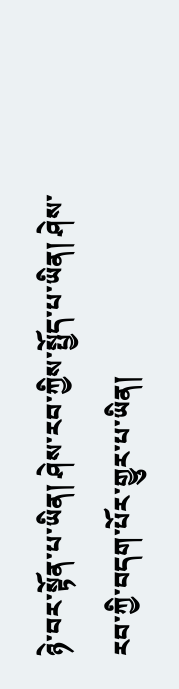ཉེ་བར་སྟོན་པ་ཡིན། ཤེས་རབ་ཀྱིས་སྤྱོད་པ་ཡིན། ཤེས་རབ་ཀྱི་བདག་པོར་གྱུར་པ་ཡིན།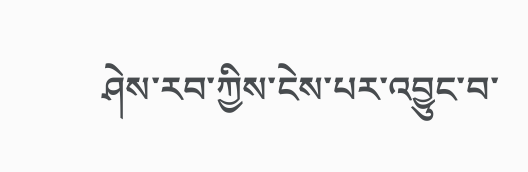ཤེས་རབ་ཀྱིས་ངེས་པར་འབྱུང་བ་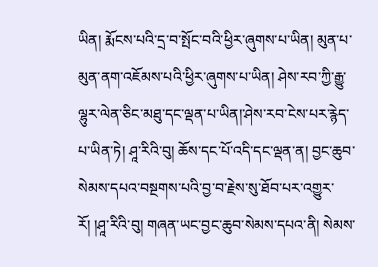ཡིན། རྨོངས་པའི་དྲ་བ་སྤོང་བའི་ཕྱིར་ཞུགས་པ་ཡིན། མུན་པ་མུན་ནག་འཇོམས་པའི་ཕྱིར་ཞུགས་པ་ཡིན། ཤེས་རབ་ཀྱི་རྒྱུ་ལྷུར་ལེན་ཅིང་མཐུ་དང་ལྡན་པ་ཡིན།་ཤེས་རབ་ངེས་པར་རྙེད་པ་ཡིན་ཏེ། ཤཱ་རིའི་བུ། ཆོས་དང་པོ་འདི་དང་ལྡན་ན། བྱང་ཆུབ་སེམས་དཔའ་བསྔགས་པའི་བྱ་བ་རྗེས་སུ་ཐོབ་པར་འགྱུར་རོ། །ཤཱ་རིའི་བུ། གཞན་ཡང་བྱང་ཆུབ་སེམས་དཔའ་ནི། སེམས་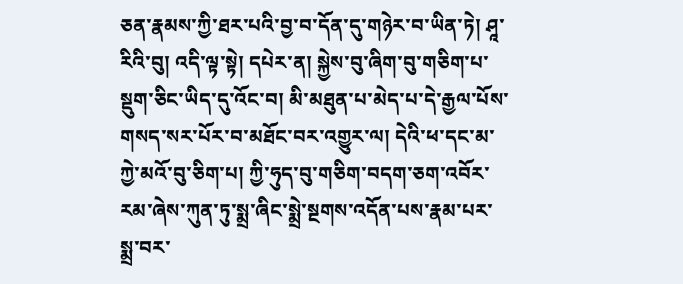ཅན་རྣམས་ཀྱི་ཐར་པའི་བྱ་བ་དོན་དུ་གཉེར་བ་ཡིན་ཏེ། ཤཱ་རིའི་བུ། འདི་ལྟ་སྟེ། དཔེར་ན། སྐྱེས་བུ་ཞིག་བུ་གཅིག་པ་སྡུག་ཅིང་ཡིད་དུ་འོང་བ། མི་མཐུན་པ་མེད་པ་དེ་རྒྱལ་པོས་གསད་སར་པོར་བ་མཐོང་བར་འགྱུར་ལ། དེའི་ཕ་དང་མ་ཀྱེ་མའོ་བུ་ཅིག་པ། ཀྱི་ཧུད་བུ་གཅིག་བདག་ཅག་འབོར་རམ་ཞེས་ཀུན་ཏུ་སྨྲ་ཞིང་སྨྲེ་སྔགས་འདོན་པས་རྣམ་པར་སྨྲ་བར་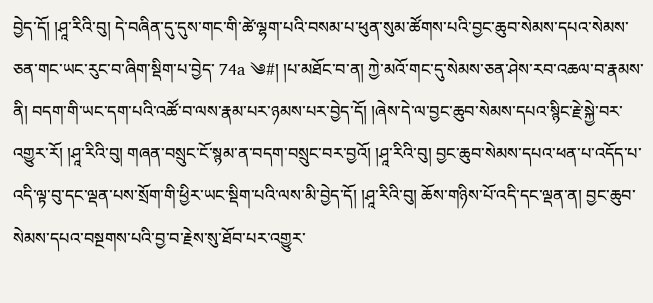བྱེད་དོ། །ཤཱ་རིའི་བུ། དེ་བཞིན་དུ་དུས་གང་གི་ཚེ་ལྷག་པའི་བསམ་པ་ཕུན་སུམ་ཚོགས་པའི་བྱང་ཆུབ་སེམས་དཔའ་སེམས་ཅན་གང་ཡང་རུང་བ་ཞིག་སྡིག་པ་བྱེད་ 74a ༄#། །པ་མཐོང་བ་ན། ཀྱེ་མའོ་གང་དུ་སེམས་ཅན་ཤེས་རབ་འཆལ་བ་རྣམས་ནི། བདག་གི་ཡང་དག་པའི་འཚོ་བ་ལས་རྣམ་པར་ཉམས་པར་བྱེད་དོ། །ཞེས་དེ་ལ་བྱང་ཆུབ་སེམས་དཔའ་སྙིང་རྗེ་སྐྱེ་བར་འགྱུར་རོ། །ཤཱ་རིའི་བུ། གཞན་བསྲུང་ངོ་སྙམ་ན་བདག་བསྲུང་བར་བྱའོ། །ཤཱ་རིའི་བུ། བྱང་ཆུབ་སེམས་དཔའ་ཕན་པ་འདོད་པ་འདི་ལྟ་བུ་དང་ལྡན་པས་སྲོག་གི་ཕྱིར་ཡང་སྡིག་པའི་ལས་མི་བྱེད་དོ། །ཤཱ་རིའི་བུ། ཆོས་གཉིས་པོ་འདི་དང་ལྡན་ན། བྱང་ཆུབ་སེམས་དཔའ་བསྔགས་པའི་བྱ་བ་རྗེས་སུ་ཐོབ་པར་འགྱུར་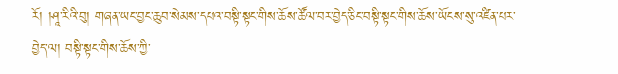རོ། །ཤཱ་རིའི་བུ། གཞན་ཡང་བྱང་ཆུབ་སེམས་དཔའ་བསྟི་སྟང་གིས་ཆོས་ཚོལ་བར་བྱེད་ཅིང་བསྟི་སྟང་གིས་ཆོས་ཡོངས་སུ་འཛིན་པར་བྱེད་ལ། བསྟི་སྟང་གིས་ཆོས་ཀྱི་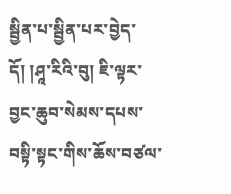སྦྱིན་པ་སྦྱིན་པར་བྱེད་དོ། །ཤཱ་རིའི་བུ། ཇི་ལྟར་བྱང་ཆུབ་སེམས་དཔས་བསྟི་སྟང་གིས་ཆོས་བཙལ་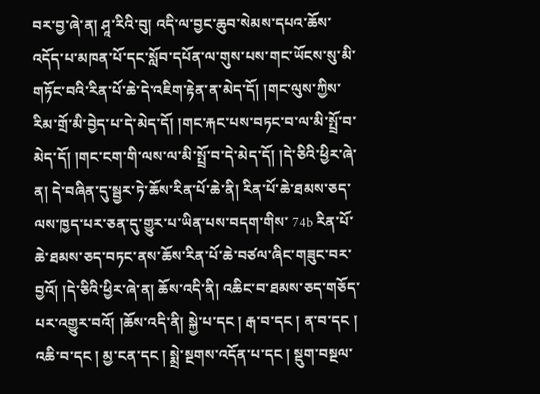བར་བྱ་ཞེ་ན། ཤཱ་རིའི་བུ། འདི་ལ་བྱང་ཆུབ་སེམས་དཔའ་ཆོས་འདོད་པ་མཁན་པོ་དང་སློབ་དཔོན་ལ་གུས་པས་གང་ཡོངས་སུ་མི་གཏོང་བའི་རིན་པོ་ཆེ་དེ་འཇིག་རྟེན་ན་མེད་དོ། །གང་ལུས་ཀྱིས་རིམ་གྲོ་མི་བྱེད་པ་དེ་མེད་དོ། །གང་རྐང་པས་བཏང་བ་ལ་མི་སྤྲོ་བ་མེད་དོ། །གང་ངག་གི་ལས་ལ་མི་སྤྲོ་བ་དེ་མེད་དོ། །དེ་ཅིའི་ཕྱིར་ཞེ་ན། དེ་བཞིན་དུ་སྦྱར་ཏེ་ཆོས་རིན་པོ་ཆེ་ནི། རིན་པོ་ཆེ་ཐམས་ཅད་ལས་ཁྱད་པར་ཅན་དུ་གྱུར་པ་ཡིན་པས་བདག་གིས་ 74b རིན་པོ་ཆེ་ཐམས་ཅད་བཏང་ནས་ཆོས་རིན་པོ་ཆེ་བཙལ་ཞིང་གཟུང་བར་བྱའོ། །དེ་ཅིའི་ཕྱིར་ཞེ་ན། ཆོས་འདི་ནི། འཆིང་བ་ཐམས་ཅད་གཅོད་པར་འགྱུར་བའོ། །ཆོས་འདི་ནི། སྐྱེ་པ་དང ། རྒ་བ་དང ། ན་བ་དང ། འཆི་བ་དང ། མྱ་ངན་དང ། སྨྲེ་སྔགས་འདོན་པ་དང ། སྡུག་བསྔལ་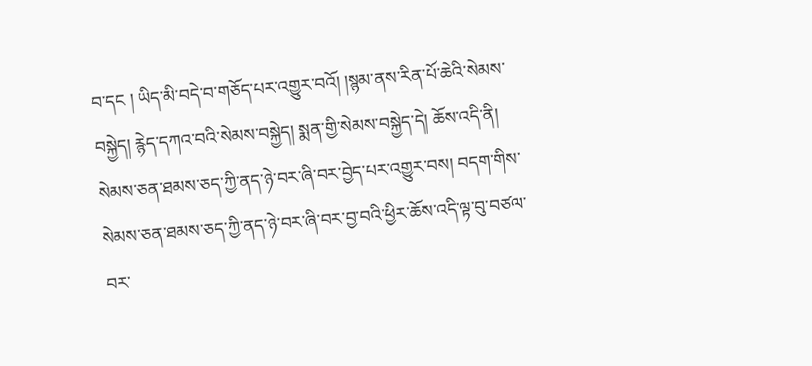བ་དང ། ཡིད་མི་བདེ་བ་གཅོད་པར་འགྱུར་བའོ། །སྙམ་ནས་རིན་པོ་ཆེའི་སེམས་བསྐྱེད། རྙེད་དཀའ་བའི་སེམས་བསྐྱེད། སྨན་གྱི་སེམས་བསྐྱེད་དེ། ཆོས་འདི་ནི། སེམས་ཅན་ཐམས་ཅད་ཀྱི་ནད་ཉེ་བར་ཞི་བར་བྱེད་པར་འགྱུར་བས། བདག་གིས་སེམས་ཅན་ཐམས་ཅད་ཀྱི་ནད་ཉེ་བར་ཞི་བར་བྱ་བའི་ཕྱིར་ཆོས་འདི་ལྟ་བུ་བཙལ་བར་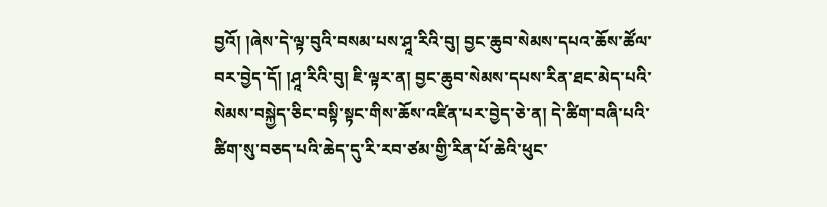བྱའོ། །ཞེས་དེ་ལྟ་བུའི་བསམ་པས་ཤཱ་རིའི་བུ། བྱང་ཆུབ་སེམས་དཔའ་ཆོས་ཚོལ་བར་བྱེད་དོ། །ཤཱ་རིའི་བུ། ཇི་ལྟར་ན། བྱང་ཆུབ་སེམས་དཔས་རིན་ཐང་མེད་པའི་སེམས་བསྐྱེད་ཅིང་བསྟི་སྟང་གིས་ཆོས་འཛིན་པར་བྱེད་ཅེ་ན། དེ་ཚིག་བཞི་པའི་ཚིག་སུ་བཅད་པའི་ཆེད་དུ་རི་རབ་ཙམ་གྱི་རིན་པོ་ཆེའི་ཕུང་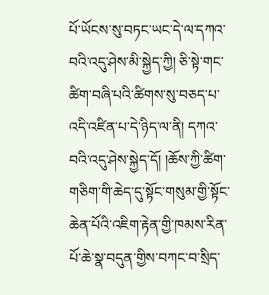པོ་ཡོངས་སུ་བཏང་ཡང་དེ་ལ་དཀའ་བའི་འདུ་ཤེས་མི་སྐྱེད་ཀྱི། ཅི་སྟེ་གང་ཚིག་བཞི་པའི་ཚིགས་སུ་བཅད་པ་འདི་འཛིན་པ་དེ་ཉིད་ལ་ནི། དཀའ་བའི་འདུ་ཤེས་སྐྱེད་དོ། །ཆོས་ཀྱི་ཚིག་གཅིག་གི་ཆེད་དུ་སྟོང་གསུམ་གྱི་སྟོང་ཆེན་པོའི་འཇིག་རྟེན་གྱི་ཁམས་རིན་པོ་ཆེ་སྣ་བདུན་གྱིས་བཀང་བ་སྲིད་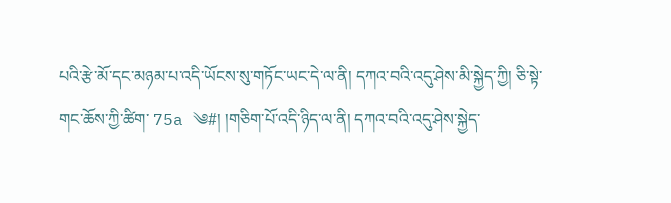པའི་རྩེ་མོ་དང་མཉམ་པ་འདི་ཡོངས་སུ་གཏོང་ཡང་དེ་ལ་ནི། དཀའ་བའི་འདུ་ཤེས་མི་སྐྱེད་ཀྱི། ཅི་སྟེ་གང་ཆོས་ཀྱི་ཚིག་ 75a ༄#། །གཅིག་པོ་འདི་ཉིད་ལ་ནི། དཀའ་བའི་འདུ་ཤེས་སྐྱེད་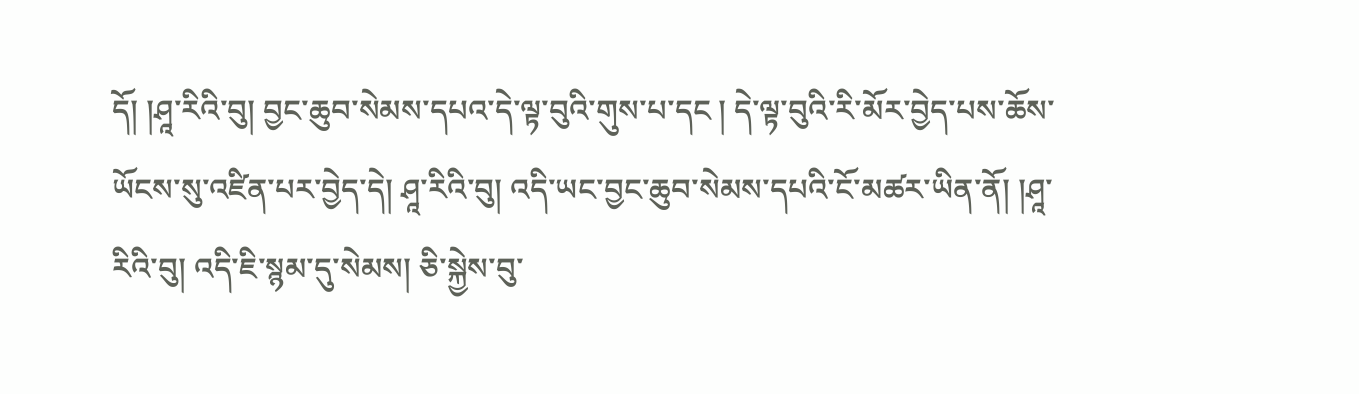དོ། །ཤཱ་རིའི་བུ། བྱང་ཆུབ་སེམས་དཔའ་དེ་ལྟ་བུའི་གུས་པ་དང ། དེ་ལྟ་བུའི་རི་མོར་བྱེད་པས་ཆོས་ཡོངས་སུ་འཛིན་པར་བྱེད་དེ། ཤཱ་རིའི་བུ། འདི་ཡང་བྱང་ཆུབ་སེམས་དཔའི་ངོ་མཚར་ཡིན་ནོ། །ཤཱ་རིའི་བུ། འདི་ཇི་སྙམ་དུ་སེམས། ཅི་སྐྱེས་བུ་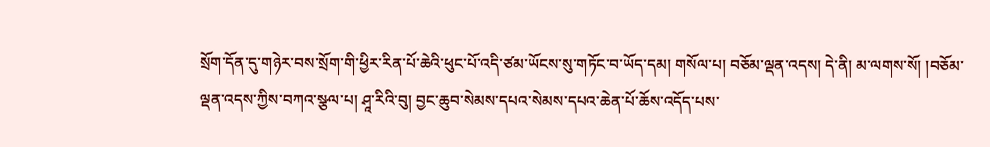སྲོག་དོན་དུ་གཉེར་བས་སྲོག་གི་ཕྱིར་རིན་པོ་ཆེའི་ཕུང་པོ་འདི་ཙམ་ཡོངས་སུ་གཏོང་བ་ཡོད་དམ། གསོལ་པ། བཅོམ་ལྡན་འདས། དེ་ནི། མ་ལགས་སོ། །བཅོམ་ལྡན་འདས་ཀྱིས་བཀའ་སྩལ་པ། ཤཱ་རིའི་བུ། བྱང་ཆུབ་སེམས་དཔའ་སེམས་དཔའ་ཆེན་པོ་ཆོས་འདོད་པས་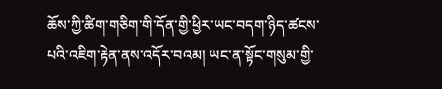ཆོས་ཀྱི་ཚིག་གཅིག་གི་དོན་གྱི་ཕྱིར་ཡང་བདག་ཉིད་ཚངས་པའི་འཇིག་རྟེན་ནས་འདོར་བའམ། ཡང་ན་སྟོང་གསུམ་གྱི་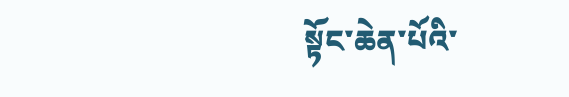སྟོང་ཆེན་པོའི་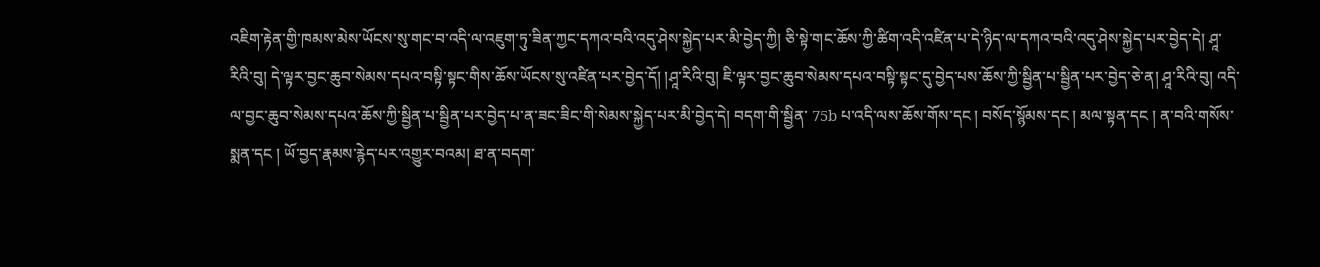འཇིག་རྟེན་གྱི་ཁམས་མེས་ཡོངས་སུ་གང་བ་འདི་ལ་འཇུག་ཏུ་ཟིན་ཀྱང་དཀའ་བའི་འདུ་ཤེས་སྐྱེད་པར་མི་བྱེད་ཀྱི། ཅི་སྟེ་གང་ཆོས་ཀྱི་ཚིག་འདི་འཛིན་པ་དེ་ཉིད་ལ་དཀའ་བའི་འདུ་ཤེས་སྐྱེད་པར་བྱེད་དེ། ཤཱ་རིའི་བུ། དེ་ལྟར་བྱང་ཆུབ་སེམས་དཔའ་བསྟི་སྟང་གིས་ཆོས་ཡོངས་སུ་འཛིན་པར་བྱེད་དོ། །ཤཱ་རིའི་བུ། ཇི་ལྟར་བྱང་ཆུབ་སེམས་དཔའ་བསྟི་སྟང་དུ་བྱེད་པས་ཆོས་ཀྱི་སྦྱིན་པ་སྦྱིན་པར་བྱེད་ཅེ་ན། ཤཱ་རིའི་བུ། འདི་ལ་བྱང་ཆུབ་སེམས་དཔའ་ཆོས་ཀྱི་སྦྱིན་པ་སྦྱིན་པར་བྱེད་པ་ན་ཟང་ཟིང་གི་སེམས་སྐྱེད་པར་མི་བྱེད་དེ། བདག་གི་སྦྱིན་ 75b པ་འདི་ལས་ཆོས་གོས་དང ། བསོད་སྙོམས་དང ། མལ་སྟན་དང ། ན་བའི་གསོས་སྨན་དང ། ཡོ་བྱད་རྣམས་རྙེད་པར་འགྱུར་བའམ། ཐ་ན་བདག་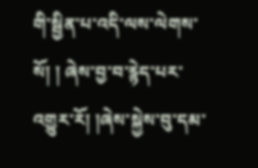གི་སྦྱིན་པ་འདི་ལས་ལེགས་སོ། ། ཞེས་བྱ་བ་རྙེད་པར་འགྱུར་རོ། །ཞེས་སྐྱེས་བུ་དམ་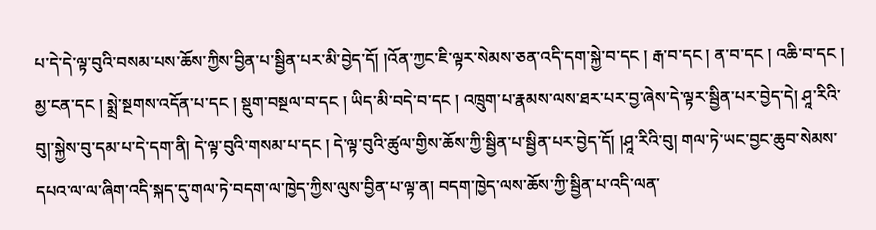པ་དེ་དེ་ལྟ་བུའི་བསམ་པས་ཆོས་ཀྱིས་བྱིན་པ་སྦྱིན་པར་མི་བྱེད་དོ། །འོན་ཀྱང་ཇི་ལྟར་སེམས་ཅན་འདི་དག་སྐྱེ་བ་དང ། རྒ་བ་དང ། ན་བ་དང ། འཆི་བ་དང ། མྱ་ངན་དང ། སྨྲེ་སྔགས་འདོན་པ་དང ། སྡུག་བསྔལ་བ་དང ། ཡིད་མི་བདེ་བ་དང ། འཁྲུག་པ་རྣམས་ལས་ཐར་པར་བྱ་ཞེས་དེ་ལྟར་སྦྱིན་པར་བྱེད་དེ། ཤཱ་རིའི་བུ།་སྐྱེས་བུ་དམ་པ་དེ་དག་ནི། དེ་ལྟ་བུའི་གསམ་པ་དང ། དེ་ལྟ་བུའི་ཚུལ་གྱིས་ཆོས་ཀྱི་སྦྱིན་པ་སྦྱིན་པར་བྱེད་དོ། །ཤཱ་རིའི་བུ། གལ་ཏེ་ཡང་བྱང་ཆུབ་སེམས་དཔའ་ལ་ལ་ཞིག་འདི་སྐད་དུ་གལ་ཏེ་བདག་ལ་ཁྱེད་ཀྱིས་ལུས་བྱིན་པ་ལྟ་ན། བདག་ཁྱེད་ལས་ཆོས་ཀྱི་སྦྱིན་པ་འདི་ལན་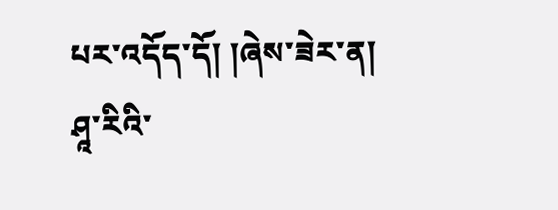པར་འདོད་དོ། །ཞེས་ཟེར་ན། ཤཱ་རིའི་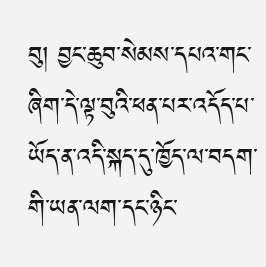བུ། བྱང་ཆུབ་སེམས་དཔའ་གང་ཞིག་དེ་ལྟ་བུའི་ཕན་པར་འདོད་པ་ཡོད་ན་འདི་སྐད་དུ་ཁྱོད་ལ་བདག་གི་ཡན་ལག་དང་ཉིང་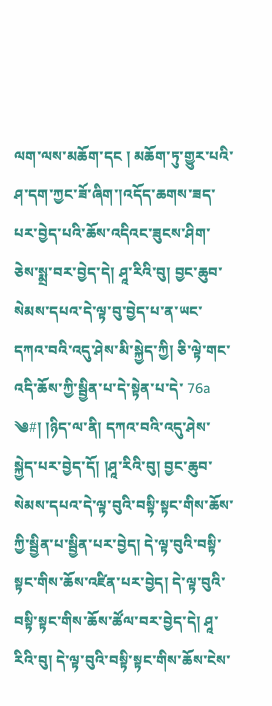ལག་ལས་མཆོག་དང ། མཆོག་ཏུ་གྱུར་པའི་ཤ་དག་ཀྱང་ཟོ་ཞིག་།འདོད་ཆགས་ཟད་པར་བྱེད་པའི་ཆོས་འདིའང་ཟུངས་ཤིག་ཅེས་སྨྲ་བར་བྱེད་དེ། ཤཱ་རིའི་བུ། བྱང་ཆུབ་སེམས་དཔའ་དེ་ལྟ་བུ་བྱེད་པ་ན་ཡང་དཀའ་བའི་འདུ་ཤེས་མི་སྐྱེད་ཀྱི། ཅི་ལྟེ་གང་འདི་ཆོས་ཀྱི་སྦྱིན་པ་དེ་སྟེན་པ་དེ་ 76a ༄#། །ཉིད་ལ་ནི། དཀའ་བའི་འདུ་ཤེས་སྐྱེད་པར་བྱེད་དོ། །ཤཱ་རིའི་བུ། བྱང་ཆུབ་སེམས་དཔའ་དེ་ལྟ་བུའི་བསྟི་སྟང་གིས་ཆོས་ཀྱི་སྦྱིན་པ་སྦྱིན་པར་བྱེད། དེ་ལྟ་བུའི་བསྟི་སྟང་གིས་ཆོས་འཛིན་པར་བྱེད། དེ་ལྟ་བུའི་བསྟི་སྟང་གིས་ཆོས་ཚོལ་བར་བྱེད་དེ། ཤཱ་རིའི་བུ། དེ་ལྟ་བུའི་བསྟི་སྟང་གིས་ཆོས་ངེས་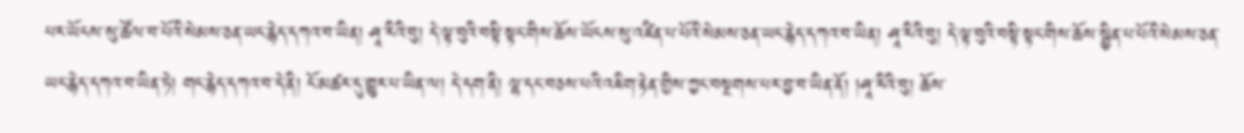པར་ཡོངས་སུ་ཚོལ་བ་པོའི་སེམས་ཅན་ཡང་རྙེད་དཀའ་བ་ཡིན། ཤཱ་རིའི་བུ། དེ་ལྟ་བུའི་བསྟི་སྟང་གིས་ཆོས་ཡོངས་སུ་འཛིན་པ་པོའི་སེམས་ཅན་ཡང་རྙེད་དཀའ་བ་ཡིན། ཤཱ་རིའི་བུ། དེ་ལྟ་བུའི་བསྟི་སྟང་གིས་ཆོས་སྦྱིན་པ་པོའི་སེམས་ཅན་ཡང་རྙེད་དཀའ་བ་ཡིན་ཏེ། གང་རྙེད་དཀའ་བ་དེ་ནི། ངོ་མཚར་དུ་གྱུར་པ་ཡིན་ལ། དེ་དག་ནི། ལྷ་དང་བཅས་པའི་འཇིག་རྟེན་གྱིས་ཀྱང་བསྔགས་པར་བྱ་བ་ཡིན་ནོ། །ཤཱ་རིའི་བུ། ཆོས་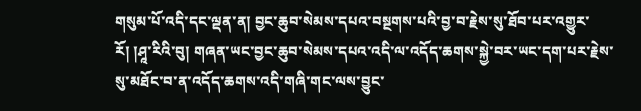གསུམ་པོ་འདི་དང་ལྡན་ན། བྱང་ཆུབ་སེམས་དཔའ་བསྔགས་པའི་བྱ་བ་རྗེས་སུ་ཐོབ་པར་འགྱུར་རོ། །ཤཱ་རིའི་བུ། གཞན་ཡང་བྱང་ཆུབ་སེམས་དཔའ་འདི་ལ་འདོད་ཆགས་སྐྱེ་བར་ཡང་དག་པར་རྗེས་སུ་མཐོང་བ་ན་འདོད་ཆགས་འདི་གཞི་གང་ལས་བྱུང་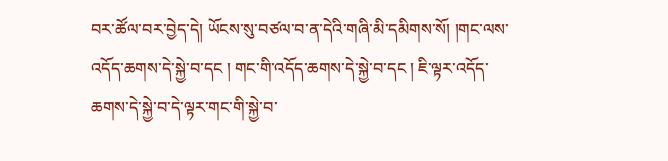བར་ཚོལ་བར་བྱེད་དེ། ཡོངས་སུ་བཙལ་བ་ན་དེའི་གཞི་མི་དམིགས་སོ། །གང་ལས་འདོད་ཆགས་དེ་སྐྱེ་བ་དང ། གང་གི་འདོད་ཆགས་དེ་སྐྱེ་བ་དང ། ཇི་ལྟར་འདོད་ཆགས་དེ་སྐྱེ་བ་དེ་ལྟར་གང་གི་སྐྱེ་བ་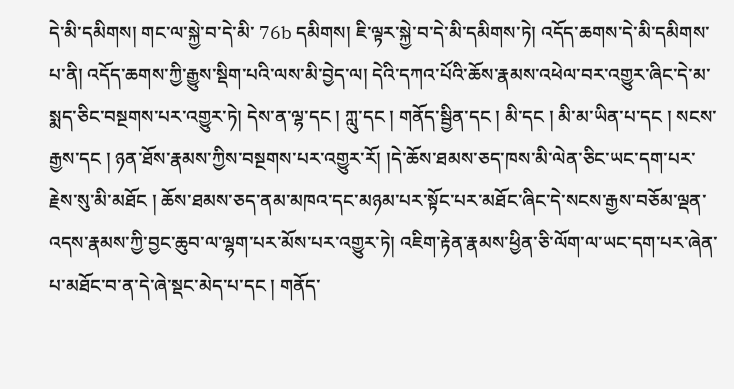དེ་མི་དམིགས། གང་ལ་སྐྱེ་བ་དེ་མི་ 76b དམིགས། ཇི་ལྟར་སྐྱེ་བ་དེ་མི་དམིགས་ཏེ། འདོད་ཆགས་དེ་མི་དམིགས་པ་ནི། འདོད་ཆགས་ཀྱི་རྒྱུས་སྡིག་པའི་ལས་མི་བྱེད་ལ། དེའི་དཀའ་པོའི་ཆོས་རྣམས་འཕེལ་བར་འགྱུར་ཞིང་དེ་མ་སྨད་ཅིང་བསྔགས་པར་འགྱུར་ཏེ། དེས་ན་ལྷ་དང ། ཀླུ་དང ། གནོད་སྦྱིན་དང ། མི་དང ། མི་མ་ཡིན་པ་དང ། སངས་རྒྱས་དང ། ཉན་ཐོས་རྣམས་ཀྱིས་བསྔགས་པར་འགྱུར་རོ། །དེ་ཆོས་ཐམས་ཅད་ཁས་མི་ལེན་ཅིང་ཡང་དག་པར་རྗེས་སུ་མི་མཐོང ། ཆོས་ཐམས་ཅད་ནམ་མཁའ་དང་མཉམ་པར་སྟོང་པར་མཐོང་ཞིང་དེ་སངས་རྒྱས་བཅོམ་ལྡན་འདས་རྣམས་ཀྱི་བྱང་ཆུབ་ལ་ལྷག་པར་མོས་པར་འགྱུར་ཏེ། འཇིག་རྟེན་རྣམས་ཕྱིན་ཅི་ལོག་ལ་ཡང་དག་པར་ཞེན་པ་མཐོང་བ་ན་དེ་ཞེ་སྡང་མེད་པ་དང ། གནོད་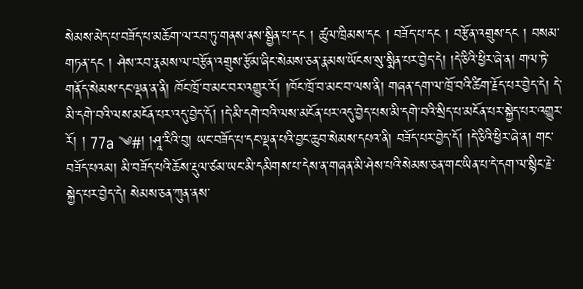སེམས་མེད་པ་བཟོད་པ་མཆོག་ལ་རབ་ཏུ་གནས་ནས་སྦྱིན་པ་དང ། ཚུལ་ཁྲིམས་དང ། བཟོད་པ་དང ། བརྩོན་འགྲུས་དང ། བསམ་གཏན་དང ། ཤེས་རབ་རྣམས་ལ་བརྩོན་འགྲུས་རྩོམ་ཞིང་སེམས་ཅན་རྣམས་ཡོངས་སུ་སྨིན་པར་བྱེད་དེ། །དེ་ཅིའི་ཕྱིར་ཞེ་ན། གལ་ཏེ་གནོད་སེམས་དང་ལྡན་ན་ནི། ཁོང་ཁྲོ་བ་མང་བར་འགྱུར་རོ། །ཁོང་ཁྲོ་བ་མང་བ་ལས་ནི། གཞན་དག་ལ་ཁྲོ་བའི་ཚིག་རྗོད་པར་བྱེད་དེ། དེ་མི་དགེ་བའི་ལས་མངོན་པར་འདུ་བྱེད་དོ། །དེ་མི་དགེ་བའི་ལས་མངོན་པར་འདུ་བྱེད་པས་མི་དགེ་བའི་སྲིད་པ་མངོན་པར་སྐྱེད་པར་འགྱུར་རོ། ། 77a ༄#། །ཤཱ་རིའི་བུ། ཡང་བཟོད་པ་དང་ལྡན་པའི་བྱང་ཆུབ་སེམས་དཔའ་ནི། བཟོད་པར་བྱེད་དོ། །དེ་ཅིའི་ཕྱིར་ཞེ་ན། གང་བཟོད་པའམ། མི་བཟོད་པའི་ཆོས་རྡུལ་ཙམ་ཡང་མི་དམིགས་པ་དེས་ན་གཞན་མི་ཤེས་པའི་སེམས་ཅན་གང་ཡིན་པ་དེ་དག་ལ་སྙིང་རྗེ་སྐྱེད་པར་བྱེད་དེ། སེམས་ཅན་ཀུན་ནས་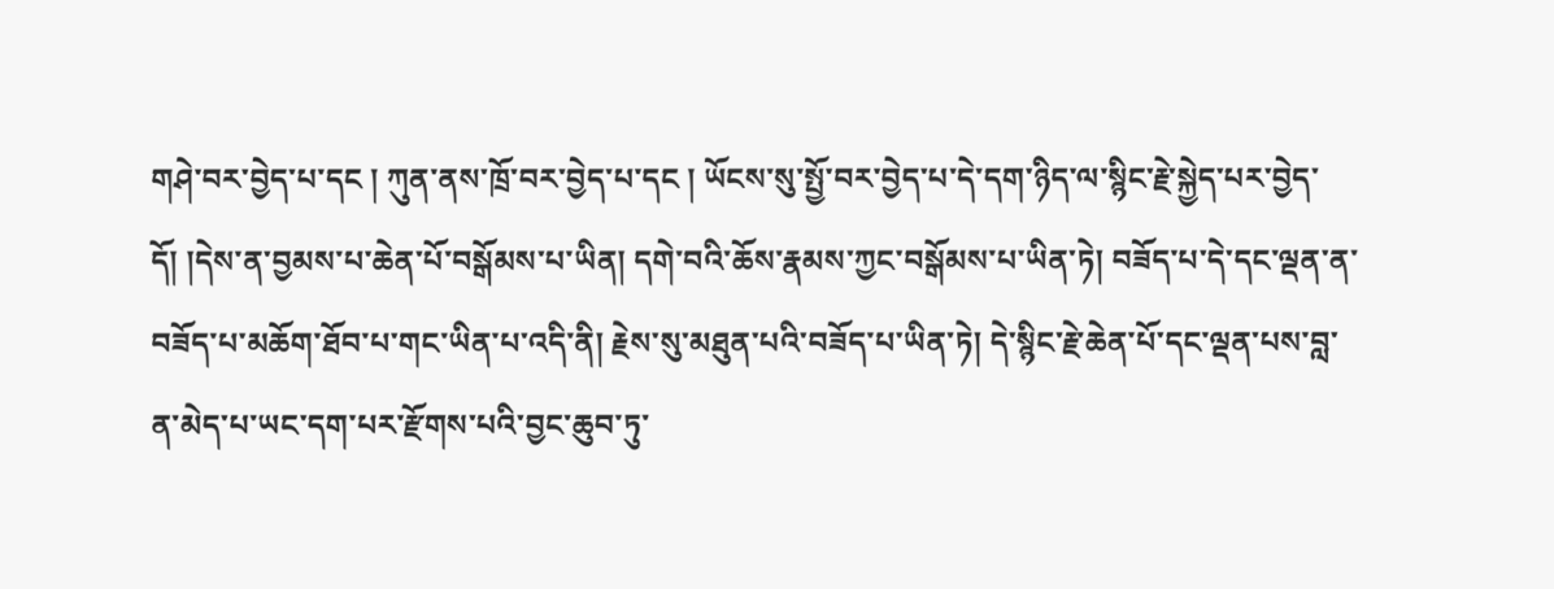གཤེ་བར་བྱེད་པ་དང ། ཀུན་ནས་ཁྲོ་བར་བྱེད་པ་དང ། ཡོངས་སུ་སྤྱོ་བར་བྱེད་པ་དེ་དག་ཉིད་ལ་སྙིང་རྗེ་སྐྱེད་པར་བྱེད་དོ། །དེས་ན་བྱམས་པ་ཆེན་པོ་བསྒོམས་པ་ཡིན། དགེ་བའི་ཆོས་རྣམས་ཀྱང་བསྒོམས་པ་ཡིན་ཏེ། བཟོད་པ་དེ་དང་ལྡན་ན་བཟོད་པ་མཆོག་ཐོབ་པ་གང་ཡིན་པ་འདི་ནི། རྗེས་སུ་མཐུན་པའི་བཟོད་པ་ཡིན་ཏེ། དེ་སྙིང་རྗེ་ཆེན་པོ་དང་ལྡན་པས་བླ་ན་མེད་པ་ཡང་དག་པར་རྫོགས་པའི་བྱང་ཆུབ་ཏུ་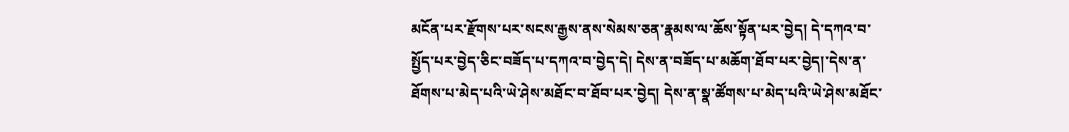མངོན་པར་རྫོགས་པར་སངས་རྒྱས་ནས་སེམས་ཅན་རྣམས་ལ་ཆོས་སྟོན་པར་བྱེད། དེ་དཀའ་བ་སྤྱོད་པར་བྱེད་ཅིང་བཟོད་པ་དཀའ་བ་བྱེད་དེ། དེས་ན་བཟོད་པ་མཆོག་ཐོབ་པར་བྱེད།་དེས་ན་ཐོགས་པ་མེད་པའི་ཡེ་ཤེས་མཐོང་བ་ཐོབ་པར་བྱེད། དེས་ན་སྣ་ཚོགས་པ་མེད་པའི་ཡེ་ཤེས་མཐོང་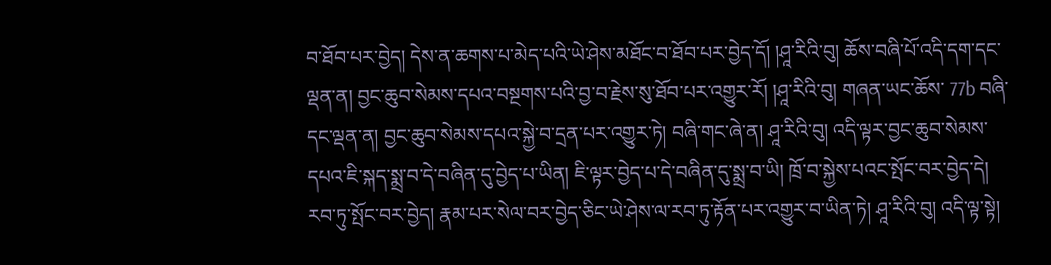བ་ཐོབ་པར་བྱེད། དེས་ན་ཆགས་པ་མེད་པའི་ཡེ་ཤེས་མཐོང་བ་ཐོབ་པར་བྱེད་དོ། །ཤཱ་རིའི་བུ། ཆོས་བཞི་པོ་འདི་དག་དང་ལྡན་ན། བྱང་ཆུབ་སེམས་དཔའ་བསྔགས་པའི་བྱ་བ་རྗེས་སུ་ཐོབ་པར་འགྱུར་རོ། །ཤཱ་རིའི་བུ། གཞན་ཡང་ཆོས་ 77b བཞི་དང་ལྡན་ན། བྱང་ཆུབ་སེམས་དཔའ་སྐྱེ་བ་དྲན་པར་འགྱུར་ཏེ། བཞི་གང་ཞེ་ན། ཤཱ་རིའི་བུ། འདི་ལྟར་བྱང་ཆུབ་སེམས་དཔའ་ཇི་སྐད་སྨྲ་བ་དེ་བཞིན་དུ་བྱེད་པ་ཡིན། ཇི་ལྟར་བྱེད་པ་དེ་བཞིན་དུ་སྨྲ་བ་ཡི། ཁྲོ་བ་སྐྱེས་པའང་སྤོང་བར་བྱེད་དེ། རབ་ཏུ་སྤོང་བར་བྱེད། རྣམ་པར་སེལ་བར་བྱེད་ཅིང་ཡེ་ཤེས་ལ་རབ་ཏུ་རྟོན་པར་འགྱུར་བ་ཡིན་ཏེ། ཤཱ་རིའི་བུ། འདི་ལྟ་སྟེ།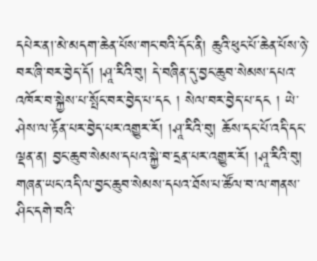དཔེར་ན།་མེ་མདག་ཆེན་པོས་གང་བའི་དོང་ནི། ཆུའི་ཕུང་པོ་ཆེན་པོས་ཉེ་བར་ཞི་བར་བྱེད་དོ། །ཤཱ་རིའི་བུ། དེ་བཞིན་དུ་བྱང་ཆུབ་སེམས་དཔའ་འཁོར་བ་སྐྱེས་པ་སྤོང་བར་བྱེད་པ་དང ། སེལ་བར་བྱེད་པ་དང ། ཡེ་ཤེས་ལ་རྟོན་པར་བྱེད་པར་འགྱུར་རོ། །ཤཱ་རིའི་བུ། ཆོས་དང་པོ་འདི་དང་ལྡན་ན། བྱང་ཆུབ་སེམས་དཔའ་སྐྱེ་བ་དྲན་པར་འགྱུར་རོ། །ཤཱ་རིའི་བུ། གཞན་ཡང་འདི་ལ་བྱང་ཆུབ་སེམས་དཔའ་ཐོས་པ་ཚོལ་བ་ལ་གནས་ཤིང་དགེ་བའི་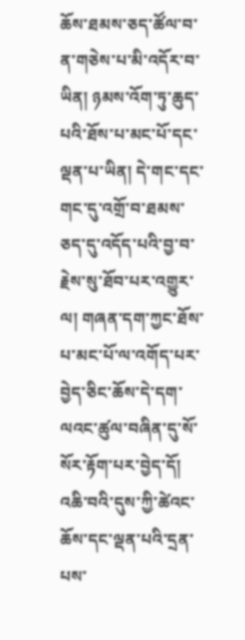ཆོས་ཐམས་ཅད་ཚོལ་བ་ན་གཅེས་པ་མི་འདོར་བ་ཡིན། ཉམས་འོག་ཏུ་ཆུད་པའི་ཐོས་པ་མང་པོ་དང་ལྡན་པ་ཡིན། དེ་གང་དང་གང་དུ་འགྲོ་བ་ཐམས་ཅད་དུ་འདོད་པའི་བྱ་བ་རྗེས་སུ་ཐོབ་པར་འགྱུར་ལ། གཞན་དག་ཀྱང་ཐོས་པ་མང་པོ་ལ་འགོད་པར་བྱེད་ཅིང་ཆོས་དེ་དག་ལའང་ཚུལ་བཞིན་དུ་སོ་སོར་རྟོག་པར་བྱེད་དོ། འཆི་བའི་དུས་ཀྱི་ཚེའང་ཆོས་དང་ལྡན་པའི་དྲན་པས་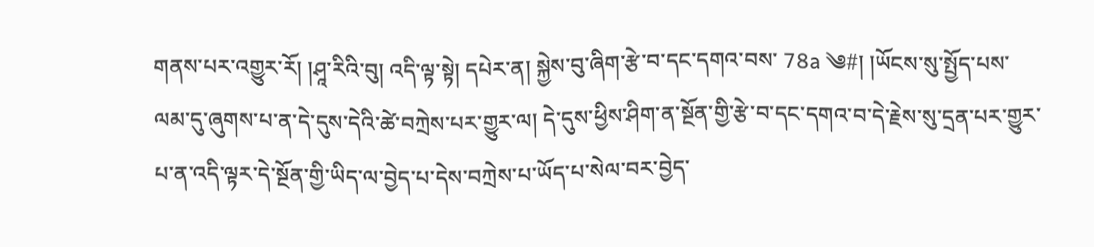གནས་པར་འགྱུར་རོ། །ཤཱ་རིའི་བུ། འདི་ལྟ་སྟེ། དཔེར་ན། སྐྱེས་བུ་ཞིག་རྩེ་བ་དང་དགའ་བས་ 78a ༄#། །ཡོངས་སུ་སྤྱོད་པས་ལམ་དུ་ཞུགས་པ་ན་དེ་དུས་དེའི་ཚེ་བཀྲེས་པར་གྱུར་ལ། དེ་དུས་ཕྱིས་ཤིག་ན་སྔོན་གྱི་རྩེ་བ་དང་དགའ་བ་དེ་རྗེས་སུ་དྲན་པར་གྱུར་པ་ན་འདི་ལྟར་དེ་སྔོན་གྱི་ཡིད་ལ་བྱེད་པ་དེས་བཀྲེས་པ་ཡོད་པ་སེལ་བར་བྱེད་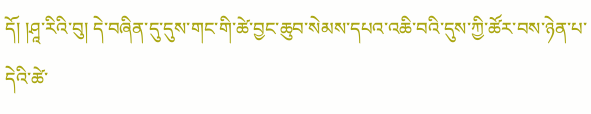དོ། །ཤཱ་རིའི་བུ། དེ་བཞིན་དུ་དུས་གང་གི་ཚེ་བྱང་ཆུབ་སེམས་དཔའ་འཆི་བའི་དུས་ཀྱི་ཚོར་བས་ཉེན་པ་དེའི་ཚེ་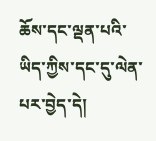ཆོས་དང་ལྡན་པའི་ཡིད་ཀྱིས་དང་དུ་ལེན་པར་བྱེད་དེ།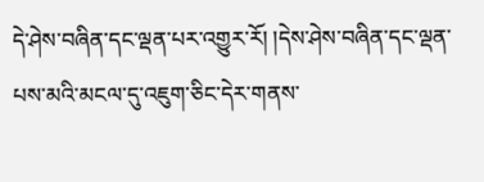དེ་ཤེས་བཞིན་དང་ལྡན་པར་འགྱུར་རོ། །དེས་ཤེས་བཞིན་དང་ལྡན་པས་མའི་མངལ་དུ་འཇུག་ཅིང་དེར་གནས་